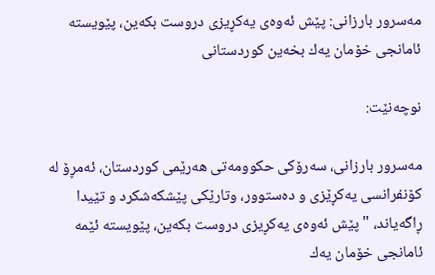مەسرور بارزانى: پێش ئه‌وه‌ی یه‌كڕیزی دروست بكه‌ین، پێویسته‌ ئامانجی خۆمان یه‌ك بخه‌ین کوردستانی

نوچەنێت:

مەسرور بارزانى، سەرۆکى حکوومەتى هەرێمى کوردستان، ئەمڕۆ لە کۆنفرانسى یەکڕێزى و دەستوور، وتارێکى پێشکەشکرد و تێیدا ڕاگەیاند، " پێش ئه‌وه‌ی یه‌كڕیزی دروست بكه‌ین، پێویسته‌ ئێمه‌ ئامانجی خۆمان یه‌ك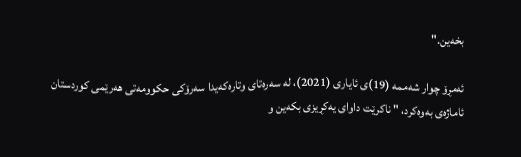بخه‌ین."

ئەمڕۆ چوار شەممە (19)ى ئایارى (2021)، لە سەرەتاى وتارەکەیدا سەرۆکى حکوومەتى هەرێمى کوردستان ئاماژەى بەوەکرد، " ناكرێت داوای یه‌كڕیزی بكه‌ین و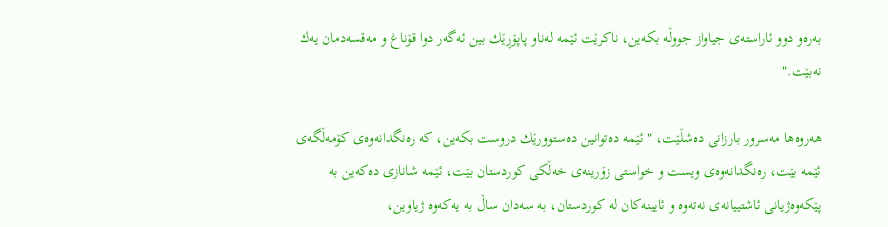به‌ره‌و دوو ئاراسته‌ی جیاواز جووڵه‌ بكه‌ین، ناكرێت ئێمه‌ له‌ناو پاپۆڕێك بین ئه‌گه‌ر دوا قۆناغ و مه‌قسه‌دمان یه‌ك نه‌بێت."

هەروەها مەسرور بارزانى دەشڵێت، " ئێمه‌ ده‌توانین ده‌ستوورێك دروست بكه‌ین، كه‌ ره‌نگدانه‌وه‌ی كۆمه‌ڵگه‌ی ئێمه‌ بێت، ره‌نگدانه‌وه‌ی ویست و خواستی زۆرینه‌ی خه‌ڵكی كوردستان بێت، ئێمه‌ شانازی ده‌كه‌ین به‌ پێكه‌وه‌ژیانی ئاشتییانه‌ی نه‌ته‌وه‌ و ئایینه‌كان له‌ كوردستان، به‌ سه‌دان ساڵ به‌ یه‌كه‌وه‌ ژیاوین،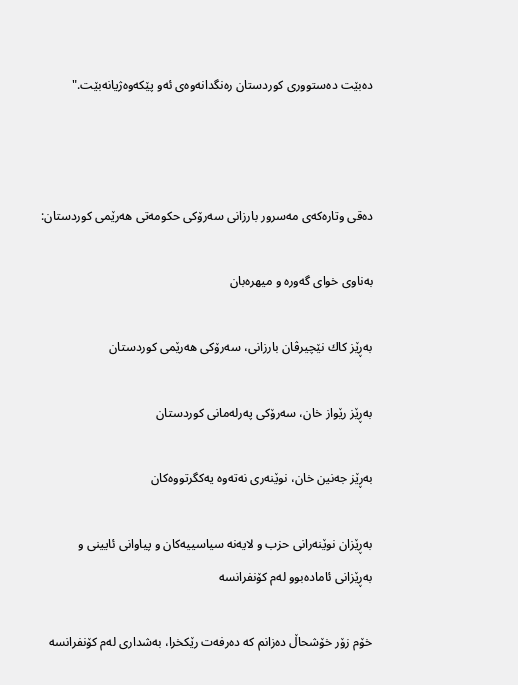ده‌بێت ده‌ستووری كوردستان ره‌نگدانه‌وه‌ی ئه‌و پێكه‌وه‌ژیانه‌بێت."



ده‌قی وتارەکەى مه‌سرور بارزانی سه‌رۆكی حكومه‌تی هه‌رێمی كوردستان:

به‌ناوی خوای گه‌وره‌ و میهره‌بان

به‌ڕێز كاك نێچیرڤان بارزانی، سه‌رۆكی هه‌رێمی كوردستان

به‌ڕێز رێواز خان، سه‌رۆكی په‌رله‌مانی كوردستان

به‌ڕێز جه‌نین خان، نوێنه‌ری نه‌ته‌وه‌ یه‌كگرتووه‌كان

به‌ڕێزان نوێنه‌رانی حزب و لایه‌نه‌ سیاسییه‌كان و پیاوانی ئایینی و به‌ڕێزانی ئاماده‌بوو له‌م كۆنفرانسه‌

خۆم زۆر خۆشحاڵ ده‌زانم كه‌ ده‌رفه‌ت رێكخرا، به‌شداری له‌م كۆنفرانسه‌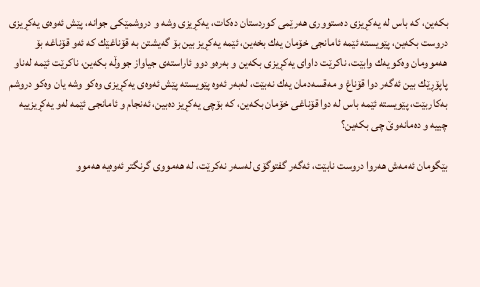بكه‌ین، كه‌ باس له‌ یه‌كڕیزی ده‌ستووری هه‌رێمی كوردستان ده‌كات، یه‌كڕیزی وشه‌ و دروشمێكی جوانه‌، پێش ئه‌وه‌ی یه‌كڕیزی دروست بكه‌ین، پێویسته‌ ئێمه‌ ئامانجی خۆمان یه‌ك بخه‌ین، ئێمه‌ یه‌كڕیز بین بۆ گه‌یشتن به‌ قۆناغێك كه‌ ئه‌و قۆناغه‌ بۆ هه‌موومان وه‌كو یه‌ك وابێت، ناكرێت داوای یه‌كڕیزی بكه‌ین و به‌ره‌و دوو ئاراسته‌ی جیاواز جووڵه‌ بكه‌ین، ناكرێت ئێمه‌ له‌ناو پاپۆڕێك بین ئه‌گه‌ر دوا قۆناغ و مه‌قسه‌دمان یه‌ك نه‌بێت، له‌به‌ر ئه‌وه‌ پێویسته‌ پێش ئه‌وه‌ی یه‌كڕیزی وه‌كو وشه‌ یان وه‌كو دروشم به‌كاربێت، پێویسته‌ ئێمه‌ باس له‌ دوا قۆناغی خۆمان بكه‌ین، كه‌ بۆچی یه‌كڕیز ده‌بین، ئه‌نجام و ئامانجی ئێمه‌ له‌و یه‌كڕیزییه‌ چییه‌ و ده‌مانه‌وێ چی بكه‌ین؟

بێگومان ئه‌مه‌ش هه‌روا دروست نابێت، ئه‌گه‌ر گفتوگۆی له‌سه‌ر نه‌كرێت، له‌ هه‌مووی گرنگتر ئه‌وه‌یه‌ هه‌موو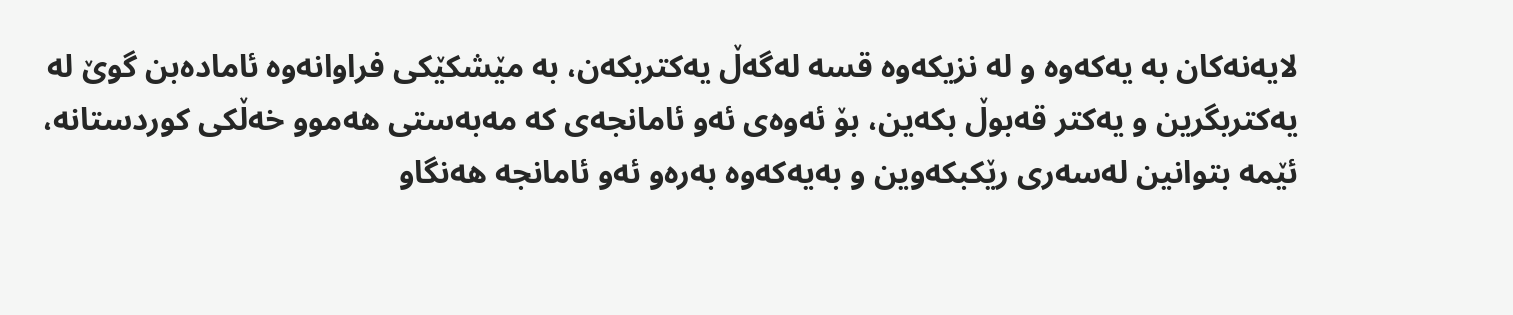لایه‌نه‌كان به‌ یه‌كه‌وه‌ و له‌ نزیكه‌وه‌ قسه‌ له‌گه‌ڵ یه‌كتربكه‌ن، به‌ مێشكێكی فراوانه‌وه‌ ئاماده‌بن گوێ له‌ یه‌كتربگرین و یه‌كتر قه‌بوڵ بكه‌ین، بۆ ئه‌وه‌ی ئه‌و ئامانجه‌ی كه‌ مه‌به‌ستی هه‌موو خه‌ڵكی كوردستانه‌، ئێمه‌ بتوانین له‌سه‌ری رێكبكه‌وین و به‌یه‌كه‌وه‌ به‌ره‌و ئه‌و ئامانجه‌ هه‌نگاو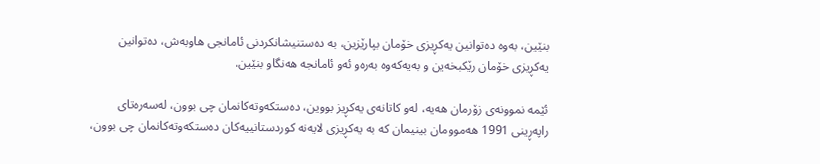بنێین، به‌وه‌ ده‌توانین یه‌كڕیزی خۆمان بپارێزین، به‌ ده‌ستنیشانكردنی ئامانجی هاوبه‌ش، ده‌توانین یه‌كڕیزی خۆمان رێكبخه‌ین و به‌یه‌كه‌وه ‌به‌ره‌و ئه‌و ئامانجه‌ هه‌نگاو بنێین.

ئێمه‌ نموونه‌ی زۆرمان هه‌یه،‌ له‌و كاتانه‌ی یه‌كڕیز بووین، ده‌ستكه‌وته‌كانمان چی بوون، له‌سه‌ره‌تای راپه‌ڕینی 1991 هه‌موومان بینیمان كه‌ به‌ یه‌كڕیزی لایه‌نه‌ كوردستانییه‌كان ده‌ستكه‌وته‌كانمان چی بوون،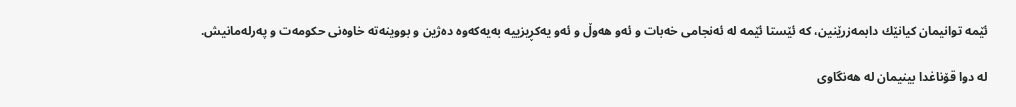ئێمه‌ توانیمان كیانێك دابمه‌زرێنین، كه‌ ئێستا ئێمه‌ له‌ ئه‌نجامی خه‌بات و ئه‌و هه‌وڵ و ئه‌و یه‌كڕیزییه‌ به‌یه‌كه‌وه‌ ده‌ژین و بووینه‌ته‌ خاوه‌نی حكومه‌ت و په‌رله‌مانیش.

له‌ دوا قۆناغدا بینیمان له‌ هه‌نگاوی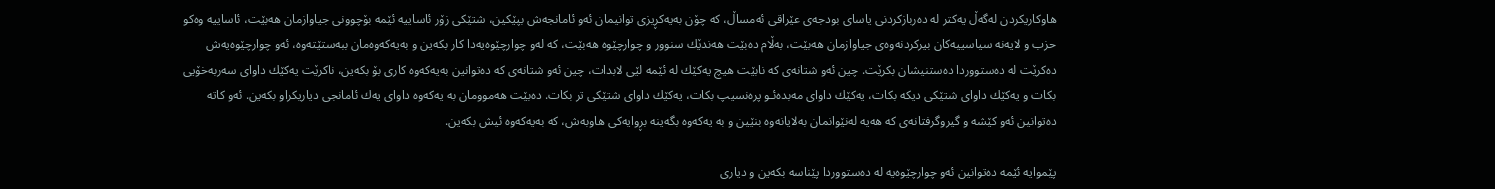هاوكاریكردن له‌گه‌ڵ یه‌كتر له‌ ده‌ربازكردنی یاسای بودجه‌ی عێراقی ئه‌مساڵ، كه‌ چۆن به‌یه‌كڕیزی توانیمان ئه‌و ئامانجه‌ش بپێكین، شتێكی زۆر ئاساییه‌ ئێمه‌ بۆچوونی جیاوازمان هه‌بێت، ئاساییه‌ وه‌كو حزب و لایه‌نه‌ سیاسییه‌كان بیركردنه‌وه‌ی جیاوازمان هه‌بێت، به‌ڵام ده‌بێت هه‌ندێك سنوور و چوارچێوه‌ هه‌بێت، كه‌ له‌و چوارچێوه‌یه‌دا كار بكه‌ین و به‌یه‌كه‌وه‌مان ببه‌ستێته‌وه‌، ئه‌و چوارچێوه‌یه‌ش ده‌كرێت له‌ ده‌ستووردا ده‌ستنیشان بكرێت. چین ئه‌و شتانه‌ی كه‌ نابێت هیچ یه‌كێك له‌ ئێمه‌ لێی لابدات، چین ئه‌و شتانه‌ی كه‌ ده‌توانین به‌یه‌كه‌وه‌ كاری بۆ بكه‌ین، ناكرێت یه‌كێك داوای سه‌ربه‌خۆیی بكات و یه‌كێك داوای شتێكی دیكه‌ بكات، یه‌كێك داوای مه‌بده‌ئـو پره‌نسیپ بكات، یه‌كێك داوای شتێكی تر بكات. ده‌بێت هه‌موومان به‌ یه‌كه‌وه‌ داوای یه‌ك ئامانجی دیاریكراو بكه‌ین. ئه‌و كاته‌ ده‌توانین ئه‌و كێشه‌ و گیروگرفتانه‌ی كه‌ هه‌یه‌ له‌نێوانمان به‌لایانه‌وه‌ بنێین و به‌ یه‌كه‌وه‌ بگه‌ینه‌ بڕوایه‌كی هاوبه‌ش، كه‌ به‌یه‌كه‌وه‌ ئیش بكه‌ین.

پێموایه‌ ئێمه ده‌توانین‌ ئه‌و چوارچێوه‌یه‌ له‌ ده‌ستووردا پێناسه‌ بكه‌ین و دیاری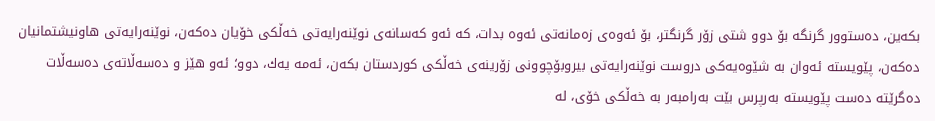بكه‌ین، ده‌ستوور گرنگه‌ بۆ دوو شتی زۆر گرنگتر، بۆ ئه‌وه‌ی زه‌مانه‌تی ئه‌وه‌ بدات، كه‌ ئه‌و كه‌سانه‌ی نوێنه‌رایه‌تی خه‌ڵكی خۆیان ده‌كه‌ن، نوێنه‌رایه‌تی هاونیشتمانیان ده‌كه‌ن، پێویسته‌ ئه‌وان به‌ شێوه‌یه‌كی دروست نوێنه‌رایه‌تی بیروبۆچوونی زۆرینه‌ی خه‌ڵكی كوردستان بكه‌ن، ئه‌مه‌ یه‌ك، دوو؛ ئه‌و هێز و ده‌سه‌ڵاته‌ی ده‌سه‌ڵات ده‌گرێته‌ ده‌ست پێویسته‌ به‌رپرس بێت به‌رامبه‌ر به‌ خه‌ڵكی خۆی، له‌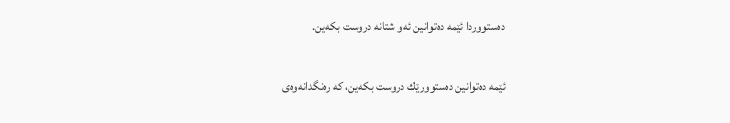ده‌ستووردا ئێمه‌ ده‌توانین ئه‌و شتانه‌ دروست بكه‌ین.

ئێمه‌ ده‌توانین ده‌ستوورێك دروست بكه‌ین، كه‌ ره‌نگدانه‌وه‌ی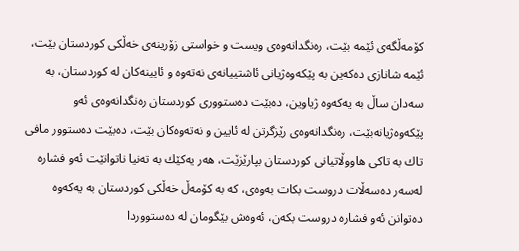كۆمه‌ڵگه‌ی ئێمه‌ بێت، ره‌نگدانه‌وه‌ی ویست و خواستی زۆرینه‌ی خه‌ڵكی كوردستان بێت، ئێمه‌ شانازی ده‌كه‌ین به‌ پێكه‌وه‌ژیانی ئاشتییانه‌ی نه‌ته‌وه‌ و ئایینه‌كان له‌ كوردستان، به‌ سه‌دان ساڵ به‌ یه‌كه‌وه‌ ژیاوین، ده‌بێت ده‌ستووری كوردستان ره‌نگدانه‌وه‌ی ئه‌و پێكه‌وه‌ژیانه‌بێت، ره‌نگدانه‌وه‌ی رێزگرتن له‌ ئایین و نه‌ته‌وه‌كان بێت، ده‌بێت ده‌ستوور مافی تاك به‌ تاكی هاووڵاتیانی كوردستان بپارێزێت، هه‌ر یه‌كێك به‌ ته‌نیا ناتوانێت ئه‌و فشاره‌ له‌سه‌ر ده‌سه‌ڵات دروست بكات به‌وه‌ی، كه‌ به‌ كۆمه‌ڵ خه‌ڵكی كوردستان به‌ یه‌كه‌وه‌ ده‌توانن ئه‌و فشاره‌ دروست بكه‌ن، ئه‌وه‌ش بێگومان له‌ ده‌ستووردا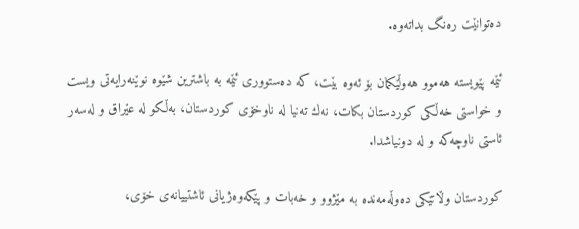ده‌توانێت ره‌نگ بداته‌وه‌.

ئێمه‌ پێویسته‌ هه‌موو هه‌وڵێكمان بۆ ئه‌وه‌ بێت، كه‌ ده‌ستووری ئێمه‌ به‌ باشترین شێوه‌ نوێنه‌رایه‌تی ویست و خواستی خه‌ڵكی كوردستان بكات، نه‌ك ته‌نیا له‌ ناوخۆی كوردستان، به‌ڵكو له‌ عێراق و له‌سه‌ر ئاستی ناوچه‌كه‌ و له‌ دونیاشدا.

كوردستان وڵاتێكی ده‌وڵه‌مه‌نده‌ به‌ مێژوو و خه‌بات و پێكه‌وه‌ژیانی ئاشتییانه‌ی خۆی،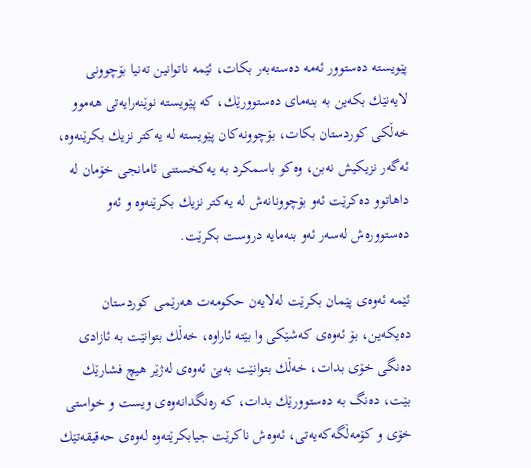پێویسته‌ ده‌ستوور ئه‌مه‌ ده‌سته‌به‌ر بكات، ئێمه‌ ناتوانین ته‌نیا بۆچوونی لایه‌نێك بكه‌ین به‌ بنه‌مای ده‌ستوورێك، كه‌ پێویسته‌ نوێنه‌رایه‌تی هه‌موو خه‌ڵكی كوردستان بكات، بۆچوونه‌كان پێویسته‌ له‌ یه‌كتر نزیك بكرێنه‌وه‌، ئه‌گه‌ر نزیكیش نه‌بن، وه‌كو باسمكرد به‌ یه‌كخستنی ئامانجی خۆمان له‌ داهاتوو ده‌كرێت ئه‌و بۆچوونانه‌ش له‌ یه‌كتر نزیك بكرێنه‌وه‌ و ئه‌و ده‌ستووره‌ش له‌سه‌ر ئه‌و بنه‌مایه‌ دروست بكرێت.

ئێمه‌ ئه‌وه‌ی پێمان بكرێت له‌لایه‌ن حكومه‌ت هه‌رێمی كوردستان ده‌یكه‌ین، بۆ ئه‌وه‌ی كه‌شێكی وا بێته‌ ئاراوه‌، خه‌ڵك بتوانێت به‌ ئازادی ده‌نگی خۆی بدات، خه‌ڵك بتوانێت به‌بێ ئه‌وه‌ی له‌ژێر هیچ فشارێك بێت، ده‌نگ به‌ ده‌ستوورێك بدات، كه‌ ره‌نگدانه‌وه‌ی ویست و خواستی خۆی و كۆمه‌ڵگه‌كه‌یه‌تی، ئه‌وه‌ش ناكرێت جیابكرێته‌وه‌ له‌وه‌ی حه‌قیقه‌تێك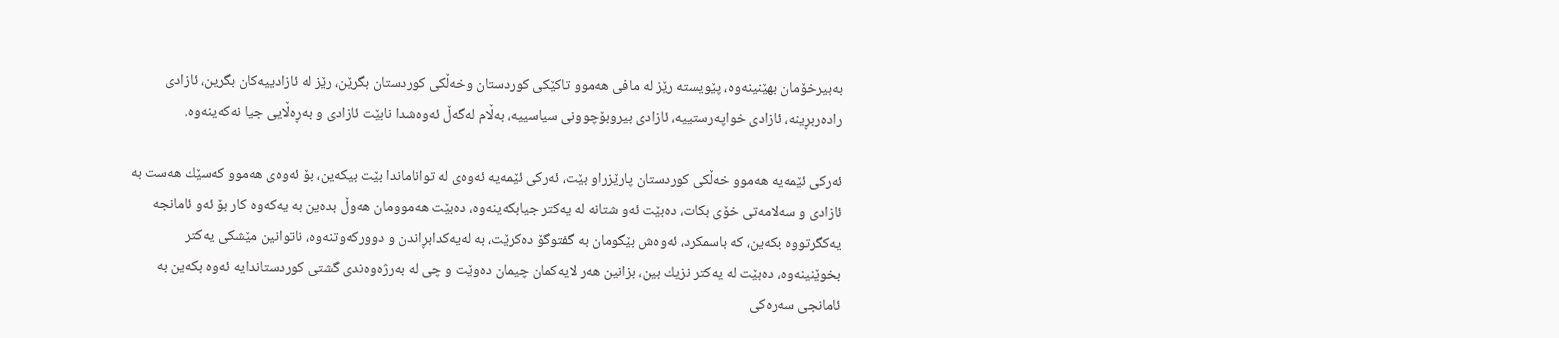به‌بیرخۆمان بهێنینه‌وه‌، پێویسته‌ رێز له‌ مافی هه‌موو تاكێكی كوردستان وخه‌ڵكی كوردستان بگرێن، رێز له‌ ئازادییه‌كان بگرین، ئازادی راده‌ربڕینه‌، ئازادی خواپه‌رستییه‌، ئازادی بیروبۆچوونی سیاسییه‌، به‌ڵام له‌گه‌ڵ ئه‌وه‌شدا نابێت ئازادی و به‌ڕه‌ڵایی جیا نه‌كه‌ینه‌وه‌.

ئه‌ركی ئێمه‌یه‌ هه‌موو خه‌ڵكی كوردستان پارێزراو بێت، ئه‌ركی ئێمه‌یه‌ ئه‌وه‌ی له‌ تواناماندا بێت بیكه‌ین، بۆ ئه‌وه‌ی هه‌موو كه‌سێك هه‌ست به‌ ئازادی و سه‌لامه‌تی خۆی بكات، ده‌بێت ئه‌و شتانه‌ له‌ یه‌كتر جیابكه‌ینه‌وه‌، ده‌بێت هه‌موومان هه‌وڵ بده‌ین به‌ یه‌كه‌وه‌ كار بۆ ئه‌و ئامانجه‌ یه‌كگرتووه‌ بكه‌ین، كه‌ باسمكرد، ئه‌وه‌ش بێگومان به‌ گفتوگۆ ده‌كرێت، به‌ له‌یه‌كدابڕاندن و دووركه‌وتنه‌وه‌، ناتوانین مێشكی یه‌كتر بخوێنینه‌وه‌، ده‌بێت له‌ یه‌كتر نزیك بین، بزانین هه‌ر لایه‌كمان چیمان ده‌وێت و چی له‌ به‌رژه‌وه‌ندی گشتی كوردستاندایه‌ ئه‌وه‌ بكه‌ین به‌ ئامانجی سه‌ره‌كی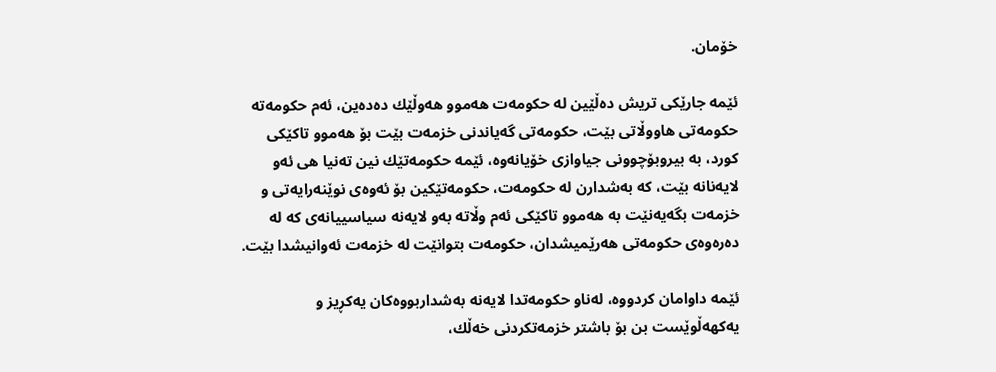خۆمان.

ئێمه‌ جارێكی تریش ده‌ڵێین له‌ حكومه‌ت هه‌موو هه‌وڵێك ده‌ده‌ین، ئه‌م حكومه‌ته‌ حكومه‌تی هاووڵاتی بێت، حكومه‌تی گه‌یاندنی خزمه‌ت بێت بۆ هه‌موو تاكێكی كورد، به‌ بیروبۆچوونی جیاوازی خۆیانه‌وه‌، ئێمه‌ حكومه‌تێك نین ته‌نیا هی ئه‌و لایه‌نانه‌ بێت، كه‌ به‌شدارن له‌ حكومه‌ت، حكومه‌تێكین بۆ ئه‌وه‌ی نوێنه‌رایه‌تی و خزمه‌ت بگه‌یه‌نێت به‌ هه‌موو تاكێكی ئه‌م وڵاته‌ به‌و لایه‌نه‌ سیاسییانه‌ی كه‌ له‌ ده‌ره‌وه‌ی حكومه‌تی هه‌رێمیشدان، حكومه‌ت بتوانێت له‌ خزمه‌ت ئه‌وانیشدا بێت.

ئێمه‌ داوامان كردووه‌، له‌ناو حكومه‌تدا لایه‌نه‌ به‌شداربووه‌كان یه‌كڕیز و یه‌كهه‌ڵوێست بن بۆ باشتر خزمه‌تكردنی خه‌ڵك،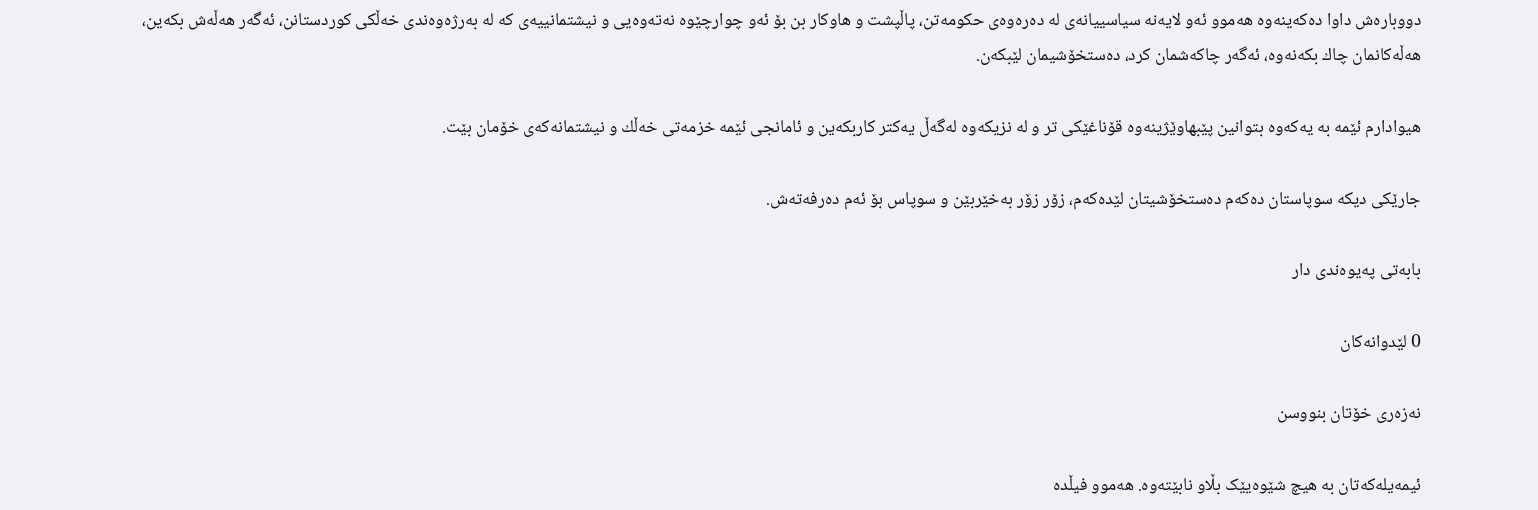دووباره‌ش داوا ده‌كه‌ینه‌وه‌ هه‌موو ئه‌و لایه‌نه‌ سیاسییانه‌ی له‌ ده‌ره‌وه‌ی حكومه‌تن، پاڵپشت و هاوكار بن بۆ ئه‌و چوارچێوه‌ نه‌ته‌وه‌یی و نیشتمانییه‌ی كه‌ له‌ به‌رژه‌وه‌ندی خه‌ڵكی كوردستانن، ئه‌گه‌ر هه‌ڵه‌ش بكه‌ین، هه‌ڵه‌كانمان چاك بكه‌نه‌وه‌، ئه‌گه‌ر چاكه‌شمان كرد، ده‌ستخۆشیمان لێبكه‌ن.

هیوادارم ئێمه‌ به‌ یه‌كه‌وه‌ بتوانین پێبهاوێژینه‌وه‌ قۆناغێكی تر و له‌ نزیكه‌وه‌ له‌گه‌ڵ یه‌كتر كاربكه‌ین و ئامانجی ئێمه‌ خزمه‌تی خه‌ڵك و نیشتمانه‌كه‌ی خۆمان بێت.

جارێكی دیكه‌ سوپاستان ده‌كه‌م ده‌ستخۆشیتان لێده‌كه‌م، زۆر زۆر به‌خێربێن و سوپاس بۆ ئه‌م ده‌رفه‌ته‌ش.

بابەتی پەیوەندی دار

0 لێدوانەکان

نەزەری خۆتان بنووسن

ئیمەیلەکەتان بە هیچ شێوەیێک بڵاو نابێتەوە. هەموو فیڵدە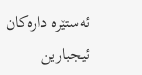ئەستێرە دارەکان ئیجبارین